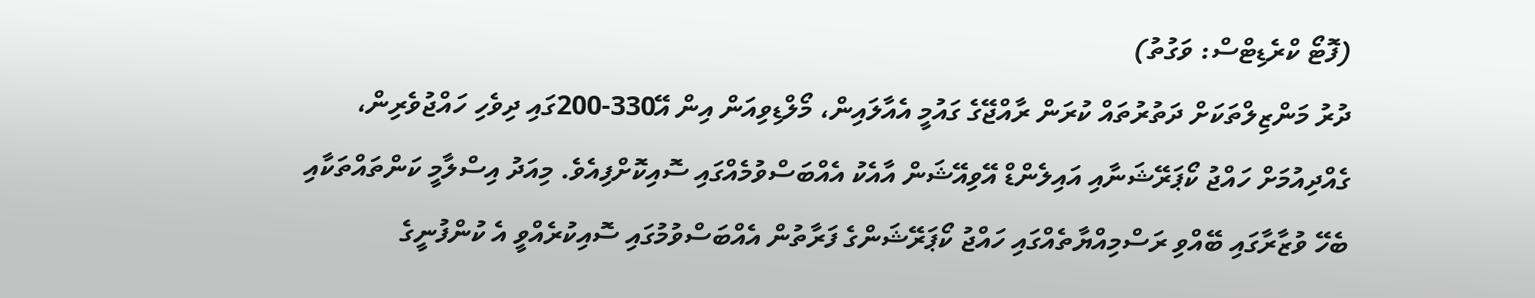(ފޮޓޯ ކްރެޑިޓްސް: ވަގުތު)
ދުރު މަންޒިލްތަކަށް ދަތުރުތައް ކުރަން ރާއްޖޭގެ ގައުމީ އެއާލައިން، މޯލްޑިވިއަން އިން އޭ330-200ގައި ދިވެހި ހައްޖުވެރިން، ގެއްދިއުމަށް ހައްޖު ކޯޕަރޭޝަނާއި އައިލެންޑް އޭވިއޭޝަން އާއެކު އެއްބަސްވުމެއްގައި ސޮއިކޮށްފިއެވެ. މިއަދު އިސްލާމީ ކަންތައްތަކާއި ބެހޭ ވުޒާރާގައި ބޭއްވި ރަސްމިއްޔާތެއްގައި ހައްޖު ކޯޕަރޭޝަންގެ ފަރާތުން އެއްބަސްވުމުގައި ސޮއިކުރެއްވީ އެ ކުންފުނީގެ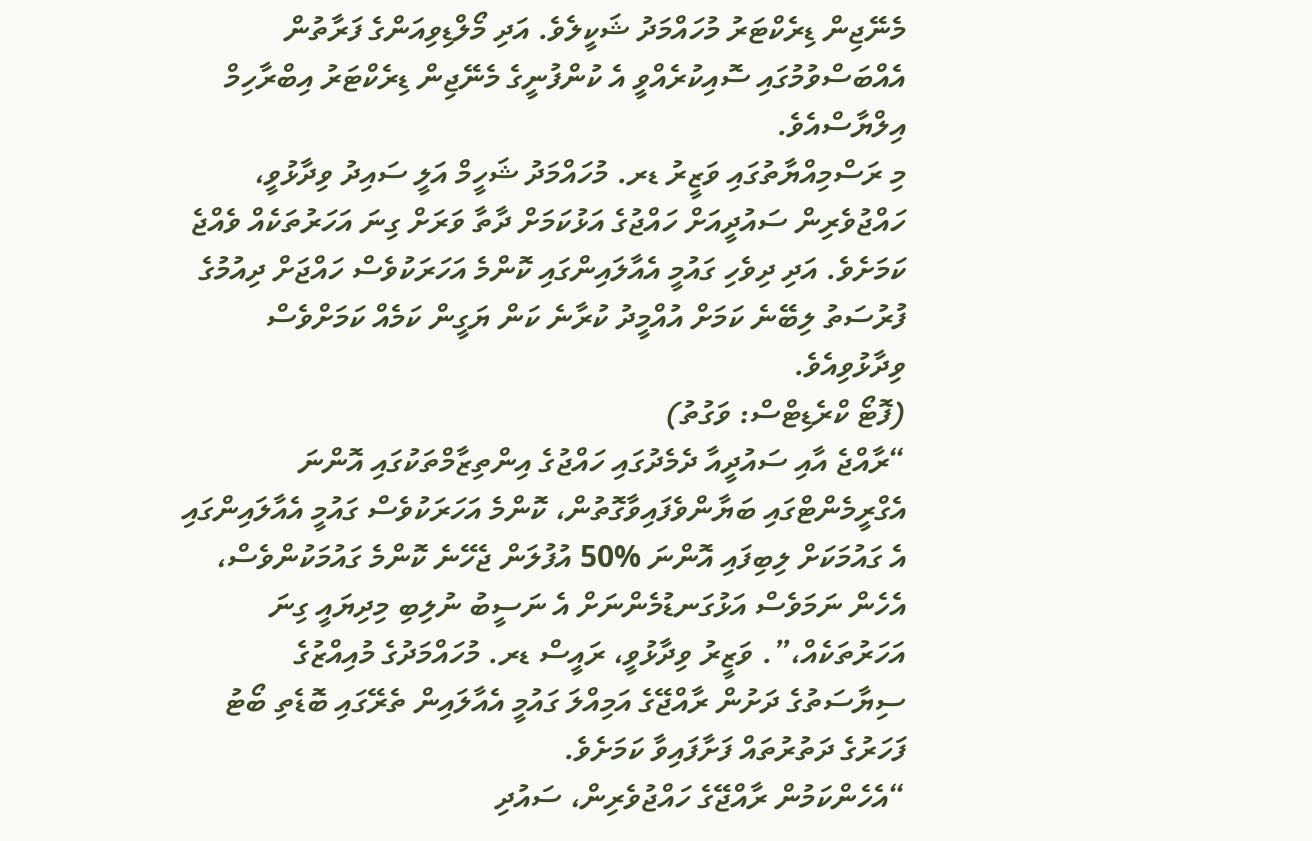މެނޭޖިން ޑިރެކްޓަރު މުހައްމަދު ޝަކީލެވެ. އަދި މޯލްޑިވިއަންގެ ފަރާތުން އެއްބަސްވުމުގައި ސޮއިކުރެއްވީ އެ ކުންފުނީގެ މެނޭޖިން ޑިރެކްޓަރު އިބްރާހިމް އިލްޔާސްއެވެ.
މި ރަސްމިއްޔާތުގައި ވަޒީރު ޑރ. މުހައްމަދު ޝަހީމް އަލީ ސައިދު ވިދާޅުވީ، ހައްޖުވެރިން ސައުދީއަށް ހައްޖުގެ އަޅުކަމަށް ދާތާ ވަރަށް ގިނަ އަހަރުތަކެއް ވެއްޖެ ކަމަށެވެ. އަދި ދިވެހި ގައުމީ އެއާލައިންގައި ކޮންމެ އަހަރަކުވެސް ހައްޖަށް ދިއުމުގެ ފުރުސަތު ލިބޭނެ ކަމަށް އުއްމީދު ކުރާނެ ކަން ޔަގީން ކަމެއް ކަމަށްވެސް ވިދާޅުވިއެވެ.
(ފޮޓޯ ކްރެޑިޓްސް: ވަގުތު)
“ރާއްޖެ އާއި ސައުދީއާ ދެމެދުގައި ހައްޖުގެ އިންތިޒާމްތަކުގައި އޮންނަ އެގްރީމެންޓްގައި ބަޔާންވެފައިވާގޮތުން، ކޮންމެ އަހަރަކުވެސް ގައުމީ އެއާލައިންގައި އެ ގައުމަކަށް ލިބިފައި އޮންނަ %50 އުފުލަން ޖެހޭނެ ކޮންމެ ގައުމަކުންވެސް، އެހެން ނަމަވެސް އަޅުގަނޑުމެންނަށް އެ ނަސީބު ނުލިބި މިދިޔައީ ގިނަ އަހަރުތަކެއް،”. ވަޒީރު ވިދާޅުވީ، ރައީސް ޑރ. މުހައްމަދުގެ މުއިއްޒުގެ ސިޔާސަތުގެ ދަށުން ރާއްޖޭގެ އަމިއްލަ ގައުމީ އެއާލައިން ތެރޭގައި ބޮޑެތި ބޯޓު ފަހަރުގެ ދަތުރުތައް ފަށާފައިވާ ކަމަށެވެ.
“އެހެންކަމުން ރާއްޖޭގެ ހައްޖުވެރިން، ސައުދި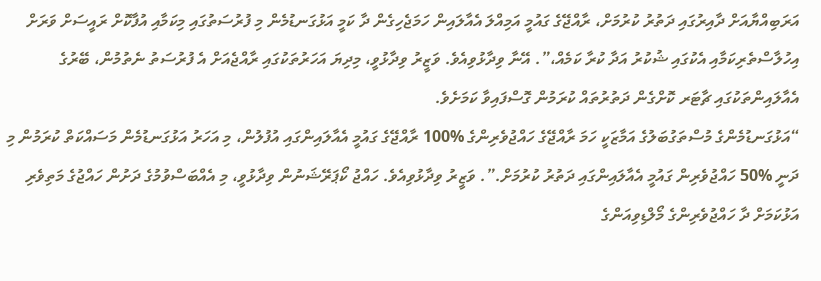އަރަބިއްޔާއަށް ދާއިރުގައި ދަތުރު ކުރުމަށް، ރާއްޖޭގެ ގައުމީ އަމިއްލަ އެއާލައިން ހަމަޖެހިގެން ދާ ކަމީ އަޅުގަނޑުމެން މި ފުރުސަތުގައި މިކަމާއި އުފާކޮށް ރައީސަށް ވަރަށް އިހުލާސްތެރިކަމާއި އެކުގައި ޝުކުރު އަދާ ކުރާ ކަމެއް،”. އޭނާ ވިދާޅުވިއެވެ. ވަޒީރު ވިދާޅުވީ، މިދިޔަ އަހަރުތަކުގައި ރާއްޖެއަށް އެ ފުރުސަތު ނެތުމުން، ބޭރުގެ އެއާލައިންތަކުގައި ޗާޓަރ ކޮށްގެން ދަތުރުތައް ކުރަމުން ގޮސްފައިވާ ކަމަށެވެ.
“އަޅުގަނޑުމެންގެ މުސްތަގުބަލުގެ އަމާޒަކީ ހަމަ ރާއްޖޭގެ ހައްޖުވެރިންގެ %100 ރާއްޖޭގެ ގައުމީ އެއާލައިންގައި އުފުލުން، މި އަހަރު އަޅުގަނޑުމެން މަސައްކަތް ކުރަމުން މި ދަނީ %50 ހައްޖުވެރިން ގައުމީ އެއާލައިންގައި ދަތުރު ކުރުމަށް.”. ވަޒީރު ވިދާޅުވިއެވެ. ހައްޖު ކޯޕަރޭޝަނުން ވިދާޅުވީ، މި އެއްބަސްވުމުގެ ދަށުން ހައްޖުގެ މަތިވެރި އަޅުކަމަށް ދާ ހައްޖުވެރިންގެ މޯލްޑިވިއަންގެ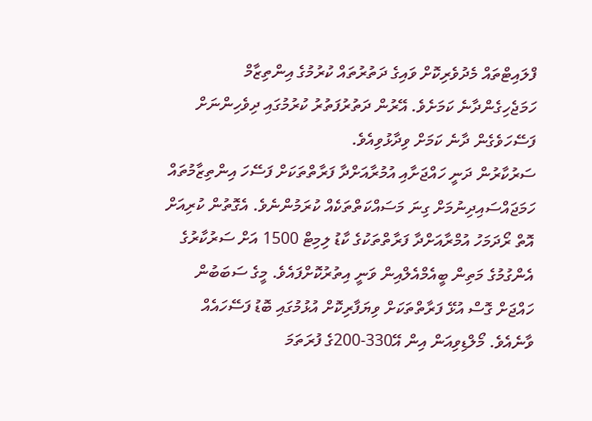ފްލައިޓްތައް މެދުވެރިކޮށް ވައިގެ ދަތުރުތައް ކުރުމުގެ އިންތިޒާމް ހަމަޖެހިގެންދާނެ ކަމަށެވެ. އޭރުން ދަތުރުފަތުރު ކުރުމުގައި ދިވެހިންނަށް ފަސޭހަވެގެން ދާނެ ކަމަށް ވިދާޅުވިއެވެ.
ސަރުކާރުން ދަނީ ހައްޖަށާއި އުމުރާއަށްދާ ފަރާތްތަކަށް ފަސޭހަ އިންތިޒާމުތައް ހަމަޖައްސައިދިނުމަށް ގިނަ މަސައްކަތްތަކެއް ކުރަމުންނެވެ. އެގޮތުން ކުރިއަށް އޮތް ރޯދަމަހު އުމްރާއަށްދާ ފަރާތްތަކުގެ ކާޑު ލިމިޓް 1500 އަށް ސަރުކާރުގެ އެންގުމުގެ މަތިން ބީއެމްއެލްއިން ވަނީ އިތުރުކޮށްފައެވެ. މީގެ ސަބަބުން ހައްޖަށް ގޮސް އުޅޭ ފަރާތްތަކަށް ވިޔަފާރިކޮށް އުޅުމުގައި ބޮޑު ފަސޭހައެއް ވާނެއެވެ. މޯލްޑިވިއަން އިން އޭ330-200ގެ ފުރަތަމަ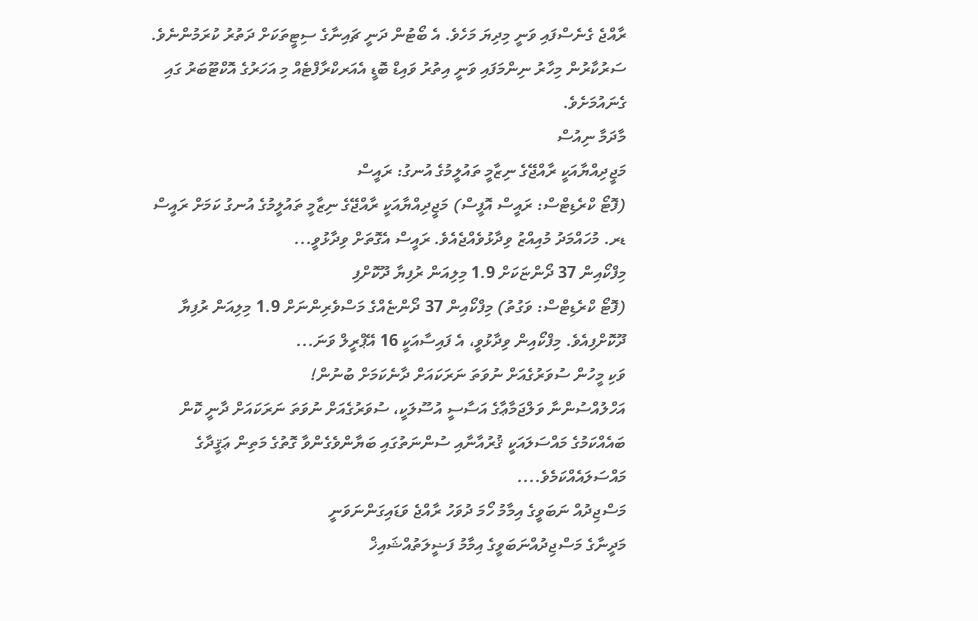ރާއްޖެ ގެނެސްފައި ވަނީ މިދިޔަ މަހެވެ. އެ ބޯޓުން ދަނީ ޗައިނާގެ ސިޓީތަކަށް ދަތުރު ކުރަމުންނެވެ.
ސަރުކާރުން މިހާރު ނިންމަފައި ވަނީ އިތުރު ވައިޑް ބޮޑީ އެއަރކްރާފްޓެއް މި އަހަރުގެ އޮކްޓޫބަރު ގައި ގެނައުމަށެވެ.
މާދަމާ ނިއުސް
މަޖީދިއްޔާއަކީ ރާއްޖޭގެ ނިޒާމީ ތައުލީމުގެ އުނގު: ރައީސް
(ފޮޓޯ ކްރެޑިޓްސް: ރައީސް އޮފީސް) މަޖީދިއްޔާއަކީ ރާއްޖޭގެ ނިޒާމީ ތައުލީމުގެ އުނގު ކަމަށް ރައީސް ޑރ. މުހައްމަދު މުއިއްޒު ވިދާޅުވެއްޖެއެވެ. ރައީސް އެގޮތަށް ވިދާޅުވީ...
މިފްކޯއިން 37 ދޯންޏަކަށް 1.9 މިލިއަން ރުފިޔާ ދޫކޮށްފި
(ފޮޓޯ ކްރެޑިޓްސް: ވަގުތު) މިފްކޯއިން 37 ދޯންޏެއްގެ މަސްވެރިންނަށް 1.9 މިލިއަން ރުފިޔާ ދޫކޮށްފިއެވެ. މިފްކޯއިން ވިދާޅުވީ، އެ ފައިސާއަކީ 16 އޭޕްރީލް ވަނަ...
ވަކި މީހުން ސުވަރުގެއަށް ނުވަތަ ނަރަކައަށް ދާނެކަމަށް ބުނުން!
އަހްލުއްސުންނާ ވަލްޖަމާޢާގެ އަސާސީ އުސޫލަކީ، ސުވަރުގެއަށް ނުވަތަ ނަރަކައަށް ދާނީ ކޮން ބައެއްކަމުގެ މައްސަލައަކީ ޤުރުއާނާއި ސުންނަތުގައި ބަޔާންވެގެންވާ ގޮތުގެ މަތިން ޢަޤީދާގެ މައްސަލައެއްކަމެވެ....
މަސްޖިދުއް ނަބަވީގެ އިމާމު ހޯމަ ދުވަހު ރާއްޖެ ވަޑައިގަންނަވަނީ
މަދީނާގެ މަސްޖިދުއްނަބަވީގެ އިމާމު ފަޟީލަތުއްޝައިޚް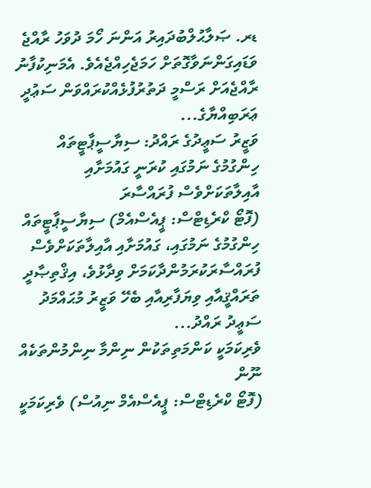ޑރ. ޞަލާޙުލްބުދައިރު އަންނަ ހޯމަ ދުވަހު ރާއްޖެ ވަޑައިގަންނަވާގޮތަށް ހަމަޖެހިއްޖެއެވެ. އެމަނިކުފާނު ރާއްޖެއަށް ރަސްމީ ދަތުރުފުޅެއްކުރައްވަން ސަޢުދީ ޢަރަބިއްޔާގެ...
ވަޒީރު ސަޢީދުގެ ރައްދު: ސިޔާސީޕާޓީތައް ހިންގުމުގެ ނަމުގައި ކުރަނީ ގައުމަށާއި އާއިލާތަކަށްވެސް ފުރައްސާރަ
(ފޮޓޯ ކްރެޑިޓްސް: ޕީއެސްއެމް) ސިޔާސީޕާޓީތައް ހިންގުމުގެ ނަމުގައި، ގައުމަށާއި އާއިލާތަކަށްވެސް ފުރައްސާރަކުރަމުންދާކަމަށް ވިދާޅުވެ، އިޤްތިޞާދީ ތަރައްޤީއާއި ވިޔަފާރިއާއި ބެހޭ ވަޒީރު މުޙައްމަދު ސަޢީދު ރައްދު...
ވެރިކަމަކީ ކަންމަތިތަކުން ނިންމާ ނިންމުންތަކެއް ނޫން
(ފޮޓޯ ކްރެޑިޓްސް: ޕީއެސްއެމް ނިއުސް) ވެރިކަމަކީ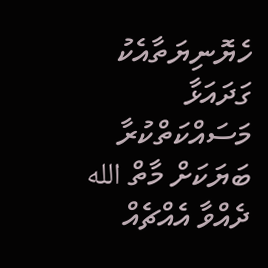ހެޔޮނިޔަތާއެކު ގަދައަޅާ މަސައްކަތްކުރާ ބަޔަކަށް މާތް الله ދެއްވާ އެއްޗެއް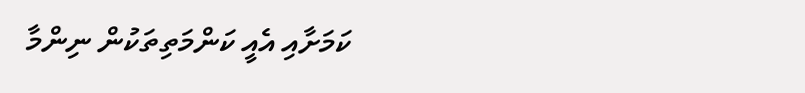ކަމަށާއި އެއީ ކަންމަތިތަކުން ނިންމާ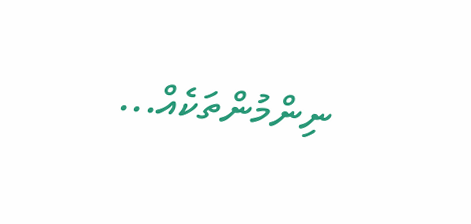ނިންމުންތަކެއް...